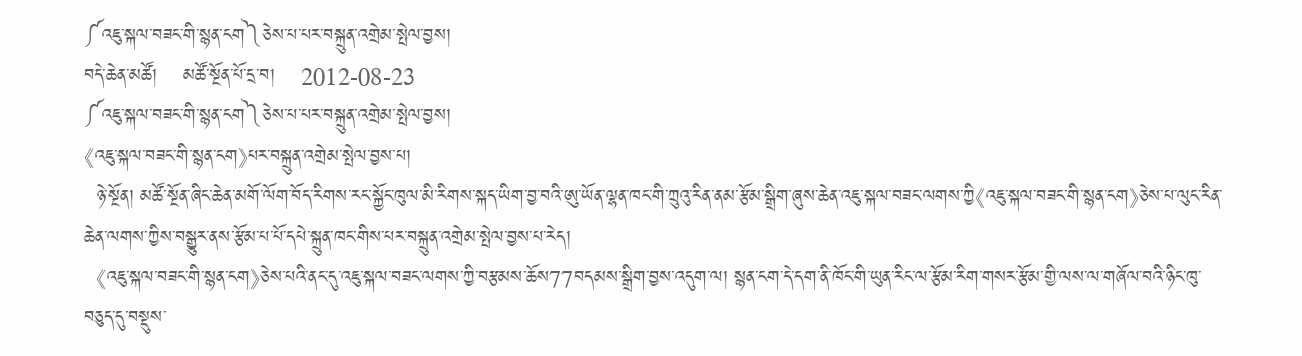༼འཇུ་སྐལ་བཟང་གི་སྙན་ངག༽ཅེས་པ་པར་བསྐྲུན་འགྲེམ་སྤེལ་བྱས།
བདེ་ཆེན་མཚོ།    མཚོ་སྔོན་པོ་དྲ་བ།    2012-08-23
༼འཇུ་སྐལ་བཟང་གི་སྙན་ངག༽ཅེས་པ་པར་བསྐྲུན་འགྲེམ་སྤེལ་བྱས།
《འཇུ་སྐལ་བཟང་གི་སྙན་ངག》པར་བསྐྲུན་འགྲེམ་སྤེལ་བྱས་པ།
  ཉེ་སྔོན། མཚོ་སྔོན་ཞིང་ཆེན་མགོ་ལོག་བོད་རིགས་རང་སྐྱོང་ཁུལ་མི་རིགས་སྐད་ཡིག་བྱ་བའི་ཨུ་ཡོན་ལྷན་ཁང་གི་ཀྲུའུ་རིན་ནམ་རྩོམ་སྒྲིག་ཞུས་ཆེན་འཇུ་སྐལ་བཟང་ལགས་ཀྱི《འཇུ་སྐལ་བཟང་གི་སྙན་ངག》ཅེས་པ་ལུང་རིན་ཆེན་ལགས་ཀྱིས་བསྒྱུར་ནས་རྩོམ་པ་པོ་དཔེ་སྐྲུན་ཁང་གིས་པར་བསྐྲུན་འགྲེམ་སྤེལ་བྱས་པ་རེད།
  《འཇུ་སྐལ་བཟང་གི་སྙན་ངག》ཅེས་པའི་ནང་དུ་འཇུ་སྐལ་བཟང་ལགས་ཀྱི་བརྩམས་ཆོས77བདམས་སྒྲིག་བྱས་འདུག་ལ། སྙན་ངག་དེ་དག་ནི་ཁོང་གི་ཡུན་རིང་ལ་རྩོམ་རིག་གསར་རྩོམ་གྱི་ལས་ལ་གཞོལ་བའི་ཉིང་ཁུ་བཅུད་དུ་བསྡུས་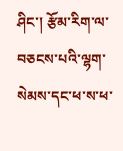ཤིང་། རྩོམ་རིག་ལ་བཅངས་པའི་ལྷག་སེམས་དང་ཕ་ས་ཕ་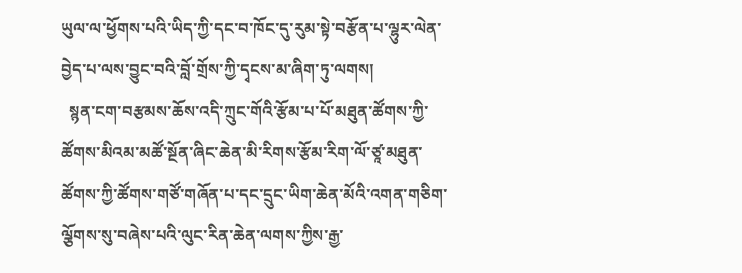ཡུལ་ལ་ཕྱོགས་པའི་ཡིད་ཀྱི་དང་བ་ཁོང་དུ་རུམ་སྟེ་བརྩོན་པ་ལྷུར་ལེན་བྱེད་པ་ལས་བྱུང་བའི་བློ་གྲོས་ཀྱི་དྭངས་མ་ཞིག་ཏུ་ལགས།
  སྙན་ངག་བརྩམས་ཆོས་འདི་ཀྲུང་གོའི་རྩོམ་པ་པོ་མཐུན་ཚོགས་ཀྱི་ཚོགས་མིའམ་མཚོ་སྔོན་ཞིང་ཆེན་མི་རིགས་རྩོམ་རིག་ལོ་ཙཱ་མཐུན་ཚོགས་ཀྱི་ཚོགས་གཙོ་གཞོན་པ་དང་དྲུང་ཡིག་ཆེན་མོའི་འགན་གཅིག་ལྕོགས་སུ་བཞེས་པའི་ལུང་རིན་ཆེན་ལགས་ཀྱིས་རྒྱ་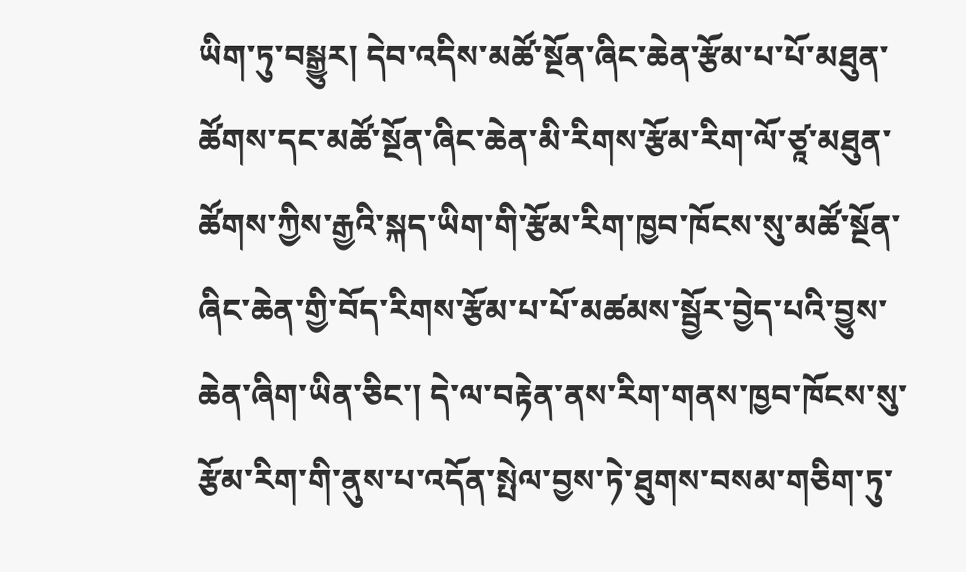ཡིག་ཏུ་བསྒྱུར། དེབ་འདིས་མཚོ་སྔོན་ཞིང་ཆེན་རྩོམ་པ་པོ་མཐུན་ཚོགས་དང་མཚོ་སྔོན་ཞིང་ཆེན་མི་རིགས་རྩོམ་རིག་ལོ་ཙཱ་མཐུན་ཚོགས་ཀྱིས་རྒྱའི་སྐད་ཡིག་གི་རྩོམ་རིག་ཁྱབ་ཁོངས་སུ་མཚོ་སྔོན་ཞིང་ཆེན་གྱི་བོད་རིགས་རྩོམ་པ་པོ་མཚམས་སྦྱོར་བྱེད་པའི་བྱུས་ཆེན་ཞིག་ཡིན་ཅིང་། དེ་ལ་བརྟེན་ནས་རིག་གནས་ཁྱབ་ཁོངས་སུ་རྩོམ་རིག་གི་ནུས་པ་འདོན་སྤེལ་བྱས་ཏེ་ཐུགས་བསམ་གཅིག་ཏུ་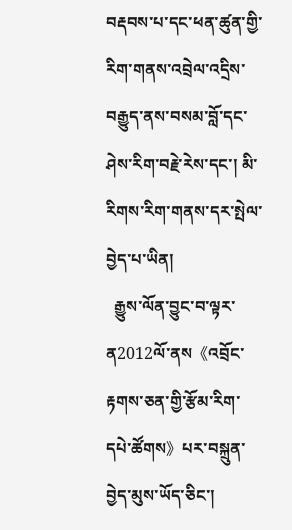བརྡབས་པ་དང་ཕན་ཚུན་གྱི་རིག་གནས་འབྲེལ་འདྲིས་བརྒྱུད་ནས་བསམ་བློ་དང་ཤེས་རིག་བརྗེ་རེས་དང་། མི་རིགས་རིག་གནས་དར་སྤེལ་བྱེད་པ་ཡིན།
  རྒྱུས་ལོན་བྱུང་བ་ལྟར་ན2012ལོ་ནས《འབྲོང་རྟགས་ཅན་གྱི་རྩོམ་རིག་དཔེ་ཚོགས》པར་བསྐྲུན་བྱེད་མུས་ཡོད་ཅིང་།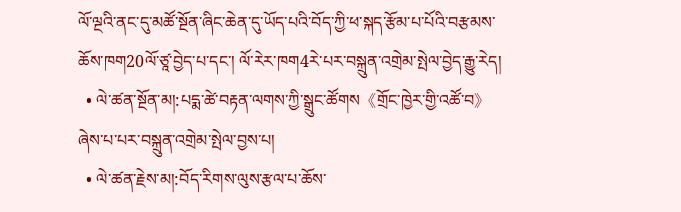ལོ་ལྔའི་ནང་དུ་མཚོ་སྔོན་ཞིང་ཆེན་དུ་ཡོད་པའི་བོད་ཀྱི་ཕ་སྐད་རྩོམ་པ་པོའི་བརྩམས་ཆོས་ཁག20ལོ་ཙཱ་བྱེད་པ་དང་། ལོ་རེར་ཁག4རེ་པར་བསྐྲུན་འགྲེམ་སྤེལ་བྱེད་རྒྱུ་རེད།
  • ལེ་ཚན་སྔོན་མ།:པདྨ་ཚེ་བརྟན་ལགས་ཀྱི་སྒྲུང་ཚོགས《གྲོང་ཁྱེར་གྱི་འཚོ་བ》ཞེས་པ་པར་བསྐྲུན་འགྲེམ་སྤེལ་བྱས་པ།
  • ལེ་ཚན་རྗེས་མ།:བོད་རིགས་ལུས་རྩལ་པ་ཆོས་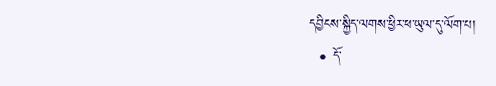དབྱིངས་སྐྱིད་ལགས་ཕྱིར་ཕ་ཡུལ་དུ་ལོག་པ།
  • དོ་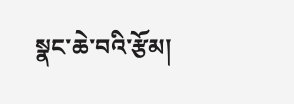སྣང་ཆེ་བའི་རྩོམ།